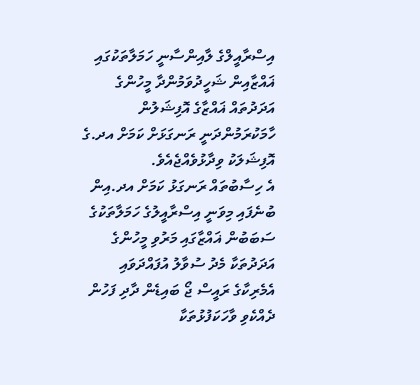އިސްރާއީލްގެ ލާއިންސާނީ ހަމަލާތަކުގައި ޣައްޒާއިން ޝަހީދުވަމުންދާ މީހުންގެ އަދަދުތައް ޣައްޒާގެ އޮފިޝަލުން ހާމަކުރަމުންދަނީ ރަނގަޅަށް ކަމަށް އދ.ގެ އޮފިޝަލަކު ވިދާޅުވެއްޖެއެވެ.
އެ ހިސާބުތައް ރަނގަޅު ކަމަށް އދ.އިން ބުނެފައި މިވަނީ އިސްރާއީލުގެ ހަމަލާތަކުގެ ސަބަބުން ޣައްޒާގައި މަރުވި މީހުންގެ އަދަދުތަކާ މެދު ސުވާލު އުފައްދަވައި އެމެރިކާގެ ރައީސް ޖޯ ބައިޑެން ދާދި ފަހުން ދެއްކެވި ވާހަކަފުޅުތަކާ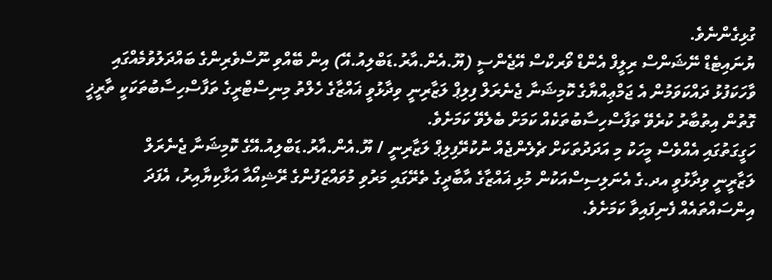ގުޅިގެންނެވެ.
ޔުނައިޓެޑް ނޭޝަންސް ރިލީފް އެންޑް ވޯރކްސް އޭޖެންސީ (ޔޫ.އެން.އާރު.ޑަބްލިއު.އޭ) އިން ބޭއްވި ނޫސްވެރިންގެ ބައްދަލުވުމެއްގައި ވާހަކަފުޅު ދައްކަވަމުން އެ ޖަމްޢިއްޔާގެ ކޮމިޝަނާ ޖެނެރަލް ފިލިޕް ލަޒާރިނީ ވިދާޅުވީ ޣައްޒާގެ ހެލްތު މިނިސްޓްރީގެ ތަފާސްހިސާބުތަކަކީ ތާރީޚީ ގޮތުން އިތުބާރު ކުރެވޭ ތަފާސްހިސާބުތަކެއް ކަމަށް ބެލެވޭ ކަމަށެވެ.
ހަގީގަތުގައި އެއްވެސް މީހަކު މި އަދަދުތަކަށް ޗެލެންޖެއް ނުކުރޭފިލިޕް ލަޒާރިނީ / ޔޫ.އެން.އާރު.ޑަބްލިއު.އޭގެ ކޮމިޝަނާ ޖެނެރަލް
ލަޒާރީނީ ވިދާޅުވީ އދ.ގެ އެނަލިސިސްއަކުން މުޅި ޣައްޒާގެ އާބާދީގެ ތެރޭގައި މަރުވި މުވައްޒަފުންގެ ރޭޝިއޯއާ އަޅާކިޔާއިރު، އެފަދަ އިންސައްތައެއް ފެނިފައިވާ ކަމަށެވެ.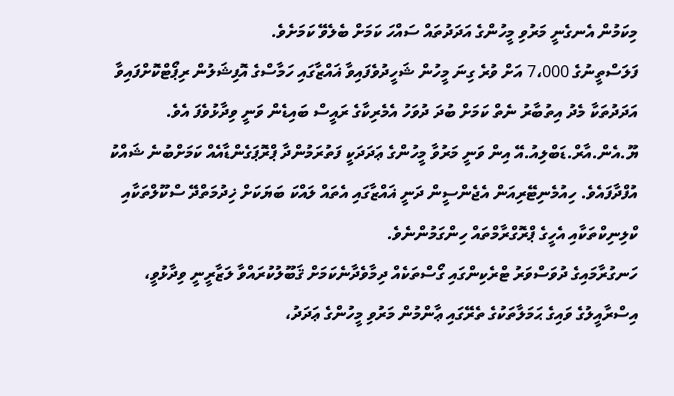މިކަމުން އެނގެނީ މަރުވި މީހުންގެ އަދަދުތައް ސައްހަ ކަމަށް ބެލެވޭ ކަމަށެވެ.
ފަލަސްތީނުގެ 7،000 އަށް ވުރެ ގިނަ މީހުން ޝަހީދުވެފައިވާ ޣައްޒާގައި ހަމާސްގެ އޮފިޝަލުން ރިޕޯޓްކޮށްފައިވާ އަދަދުތަކާ މެދު އިތުބާރު ނެތް ކަމަށް ބުދަ ދުވަހު އެމެރިކާގެ ރައީސް ބައިޑެން ވަނީ ވިދާޅުވެފަ އެވެ.
ޔޫ.އެން.އާރް.ޑަބްލިއު.އޭ އިން ވަނީ މަރުވާ މީހުންގެ ޢަދަދަކީ ފަތުރަމުންދާ ޕްރޮޕަގެންޑާއެއް ކަމަށްބުނެ ޝައްކު އުފްދާފައެވެ. ހިއުމެނިޓޭރިއަން އެޖެންސީން ދަނީ ޣައްޒާގައި އެތައް ލައްކަ ބަޔަކަށް ޚިދުމަތްދޭ ސްކޫލްތަކާއި ކްލިނިކްތަކާއި އެހީގެ ޕްރޮގްރާމްތައް ހިންގަމުންނެވެ.
ހަނގުރާމައިގެ ދުވަސްވަރު ޓްރެކިންގައި ގޯސްތަކެއް ދިމާވެދާނެކަމަށް ޤަބޫލުކުރައްވާ ލަޒާރީނީ ވިދާޅުވީ، އިސްރާއީލުގެ ވައިގެ ޙަމަލާތަކުގެ ތެރޭގައި ޢާންމުން މަރުވި މީހުންގެ ޢަދަދު،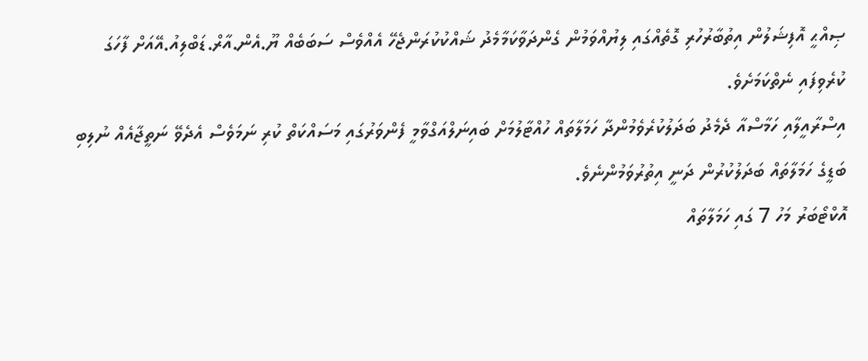ޞިއްޙީ އޮފިޝަލުން އިތުބާރުހުރި ގޮތެއްގައި ލިޔުއްވަމުން ގެންދަވާކަމާމެދު ޝައްކުކުރަންޖެހޭ އެއްވެސް ސަބަބެއް ޔޫ.އެން.އާރް.ޑަބްލިއު.އޭއަށް ފާހަގަ ކުރެވިފައި ނެތްކަމަށެވެ.
އިސްރާއީލާއި ހަމާސްއާ ދެމެދު ބަދަލުކުރެވެމުންދާ ހަމަލާތައް ހުއްޓާލުމަށް ބައިނަލްއަގްވާމީ ފެންވަރުގައި މަސައްކަތް ކުރި ނަމަވެސް އެދެވޭ ނަތީޖާއެއް ނުލިބި ބަޑީގެ ހަމަލާތައް ބަދަލުކުރުން ދަނީ އިތުރުވަމުންނެވެ.
އޮކްޓޯބަރު މަހު 7 ގައި ހަމަލާތައް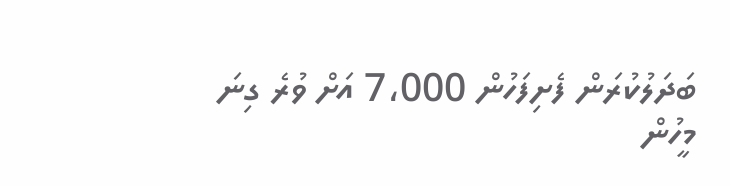ބަދަލުކުރަން ފެށިފަހުން 7،000 އަށް ވުރެ ގިނަ މީހުން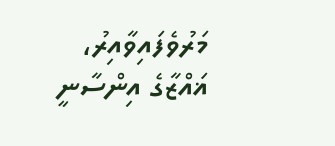މަރުވެފައިވާއިރު، ޣައްޒާގެ އިންސާނީ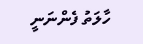ހާލަތު ފެންނަނީ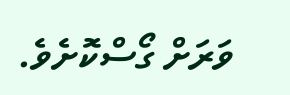ވަރަށް ގޯސްކޮށެވެ.